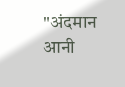"अंदमान आनी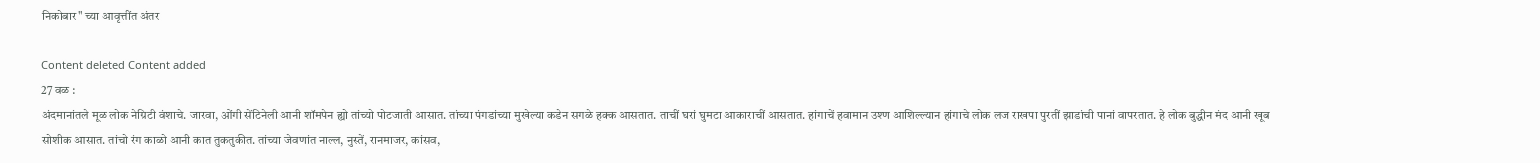निकोबार" च्या आवृत्तींत अंतर

Content deleted Content added
27 वळ :
अंदमानांतले मूळ लोक नेग्रिटी वंशाचे. जारवा, ओंगी सेंटिनेली आनी शॉमपेन ह्यो तांच्यो पोटजाती आसात. तांच्या पंगडांच्या मुखेल्या कडेन सगळे हक्क आसतात. ताचीं घरां घुमटा आकाराचीं आसतात. हांगाचें हवामान उश्ण आशिल्ल्यान हांगाचे लोक लज राखपा पुरतीं झाडांची पानां वापरतात. हे लोक बुद्धीन मंद आनी खूब सोशीक आसात. तांचो रंग काळो आनी कात तुकतुकीत. तांच्या जेवणांत नाल्ल, नुस्तें, रानमाजर, कांसव,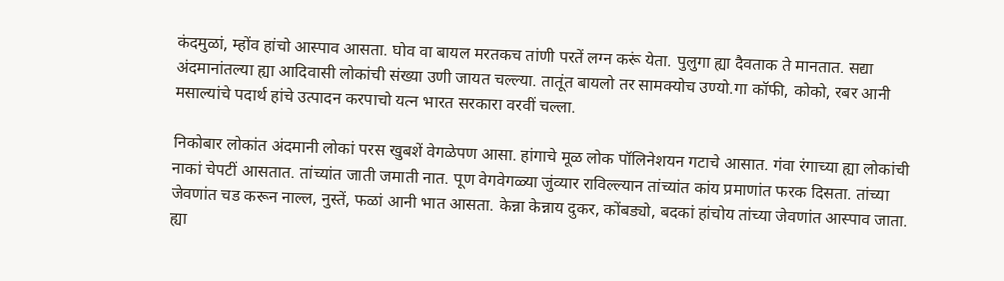कंदमुळां, म्होंव हांचो आस्पाव आसता. घोव वा बायल मरतकच तांणी परतें लग्न करूं येता. पुलुगा ह्या दैवताक ते मानतात. सद्या अंदमानांतल्या ह्या आदिवासी लोकांची संख्या उणी जायत चल्ल्या. तातूंत बायलो तर सामक्योच उण्यो.गा कॉफी, कोको, रबर आनी मसाल्यांचे पदार्थ हांचे उत्पादन करपाचो यत्न भारत सरकारा वरवीं चल्ला.

निकोबार लोकांत अंदमानी लोकां परस खुबशें वेगळेपण आसा. हांगाचे मूळ लोक पॉलिनेशयन गटाचे आसात. गंवा रंगाच्या ह्या लोकांची नाकां चेपटीं आसतात. तांच्यांत जाती जमाती नात. पूण वेगवेगळ्या जुंव्यार राविल्ल्यान तांच्यांत कांय प्रमाणांत फरक दिसता. तांच्या जेवणांत चड करून नाल्ल, नुस्तें, फळां आनी भात आसता. केन्ना केन्नाय दुकर, कोंबड्यो, बदकां हांचोय तांच्या जेवणांत आस्पाव जाता. ह्या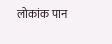लोकांक पान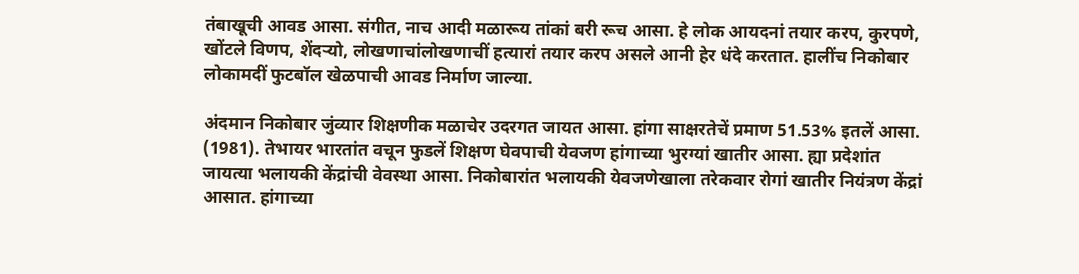तंबाखूची आवड आसा. संगीत, नाच आदी मळारूय तांकां बरी रूच आसा. हे लोक आयदनां तयार करप, कुरपणे, खोंटले विणप, शेंदऱ्यो, लोखणाचांलोखणाचीं हत्यारां तयार करप असले आनी हेर धंदे करतात. हालींच निकोबार लोकामदीं फुटबॉल खेळपाची आवड निर्माण जाल्या.

अंदमान निकोबार जुंव्यार शिक्षणीक मळाचेर उदरगत जायत आसा. हांगा साक्षरतेचें प्रमाण 51.53% इतलें आसा. (1981). तेभायर भारतांत वचून फुडलें शिक्षण घेवपाची येवजण हांगाच्या भुरग्यां खातीर आसा. ह्या प्रदेशांत जायत्या भलायकी केंद्रांची वेवस्था आसा. निकोबारांत भलायकी येवजणेखाला तरेकवार रोगां खातीर नियंत्रण केंद्रां आसात. हांगाच्या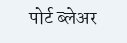पोर्ट ब्लेअर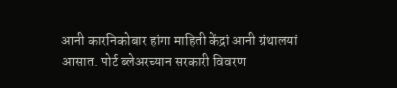आनी कारनिकोबार हांगा माहिती केंद्रां आनी ग्रंथालयां आसात. पोर्ट ब्लेअरच्यान सरकारी विवरण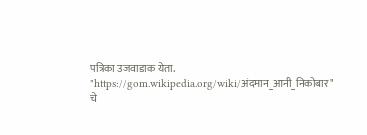पत्रिका उजवाडाक येता.
"https://gom.wikipedia.org/wiki/अंदमान_आनी_निकोबार" चे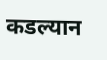कडल्यान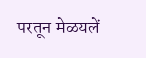परतून मेळयलें